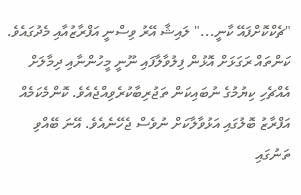"ޗެކްކޮށްފައޭ ކާނީ..." ލައިޝާ އޭރު ވިސްނީ އަފްރާޒުއާއި މެދުގައެވެ. ކަންތައް ރަގަޅަށް އޮޅުން ފިލުވާލާފައި ނޫނީ މީހުންނާއި ދިމާލަށް އެއްޗެހި ކިޔުމުގެ ނުބައިކަން ތަޖުރިބާކުރެވިއްޖެއެވެ. ކޮންމެކަމެއް އަފްރާޒު ބޮލުގައި އަޅުވާލާކަށް ނުވެސް ޖެހޭނެއެވެ. އޭނަ ބޭއްވި ތަނުގައި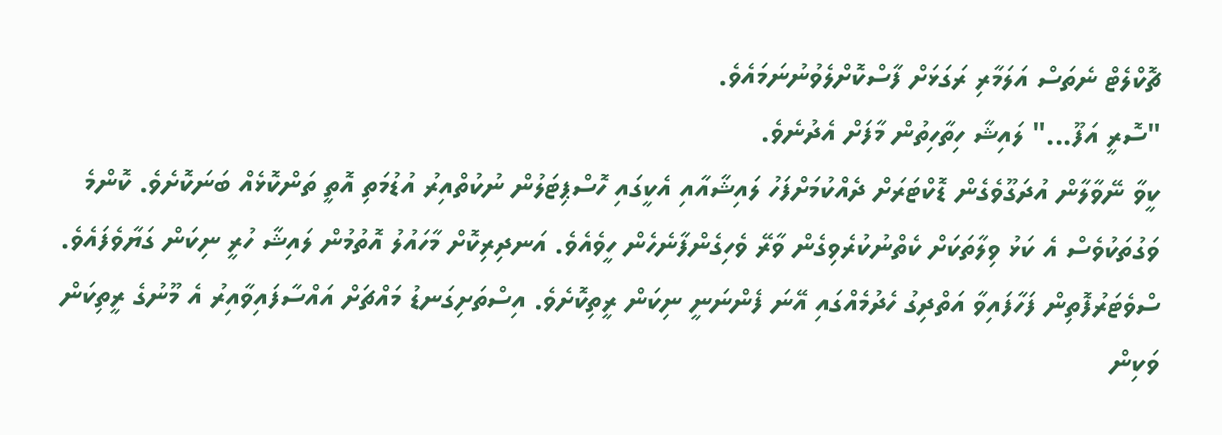ޗޮކްލެޓް ނެތަސް އަލަމާރި ރަގަޅަށް ފާސްކޮށްލެވުނުނަމައެވެ.
"ސޮރީ އަފޫ..." ލައިޝާ ހިތާހިތުން މާފަށް އެދުނެވެ.
ކީވާ ނޭވާލާން އުދަގޫވެގެން ޑޮކްޓަރަށް ދެއްކުމަށްފަހު ލައިޝާއާއި އެކީގައި ހޮސްޕިޓަލުން ނުކުތްއިރު އުޑުމަތި އޮތީ ތަންކޮޅެއް ބަނަކޮށެވެ. ކޮންމެ ވަގުތަކުވެސް އެ ކަޅު ވިލާތަކަށް ކެތްނުކުރެވިގެން ވާރޭ ވެހިގެންފާނެހެން ހީވެއެވެ. އަނދިރިކޮށް މާހައުލު އޮތުމުން ލައިޝާ ހުރީ ނިކަން ގަޔާވެފައެވެ. ސްވެޓަރުފޮތިން ފަހާފައިވާ އަތްދިގު ހެދުމެއްގައި އޭނަ ފެންނަނީ ނިކަން ރީތިކޮށެވެ. އިސްތަށިގަނޑު މައްޗަށް އައްސާފައިވާއިރު އެ މޫނުގެ ރީތިކަން ވަކިން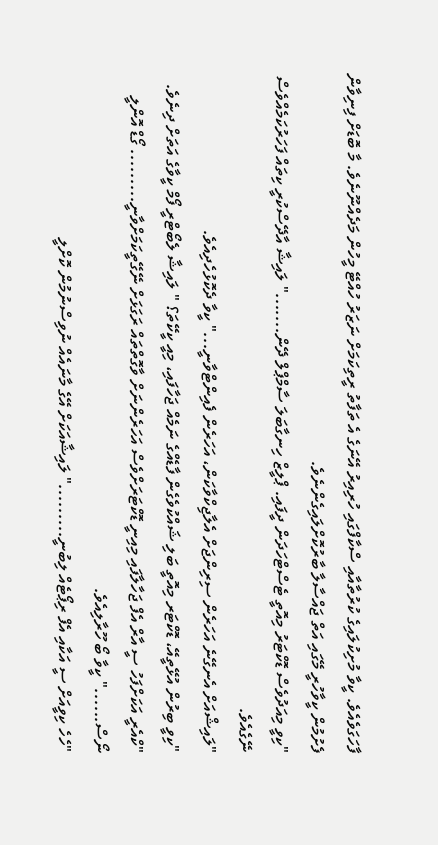ފާހަގަވެއެވެ. ކީވާ މުށިކުލައިގެ ކުރުތާއާއި ސްކާފްގައި ހުރިއިރު އޭނަގެ އެ ތަފާތު ރީތިކަމަށް ނަޒަރު ހުއްޓޭ މީހުން މަދެއްނޫނެވެ. މާ ބޮޑަށް ފިނިވާން ފެށުމުން ކީވާހުރީ މޭގައި އަތް ޖައްސާލާ ބާރުކޮށްލައިގެންނެވެ.
"ކިވީ މިއަދުވެސް ޑޮކްޓަރު މިއޮތީ ޓެސްޓްހަދަން ދީފައި. ޕްލީޒް ހިނގާބަލަ ސާމްޕްލް ދޭން......." ލައިޝާ އާދޭސްކުރީ ކިތައް ފަހަރުކަމެއްވެސް ނޭގެއެވެ.
"ލައިޝްއަށް އެނގޭނެ އަހަރެން ސިރިންޖަށް އެލާޖިކްވާކަން، އަހަރެން ފެއިންޓްވާނީ..." ކީވާ ދެކޮޅުހެދިއެވެ.
"ކިވީ ބިރުން އުޅޭތީއޭ، ޑޮކްޓަރ މިއޮތީ ބަލި ޝައްކުވެގެން ފާޑެއްގެ ނަމެއް ޖަހާފައި، މިއީ ކީކޭތަ؟ " ލައިޝާ ލެބޯޓްރީ ފޯމް ކީވާގެ އަތަށް ދިނެވެ.
"ކްއެރީ އަކަށްފަހު ސީ އާރް އެފް ޖަހާލާފައި މިއިނީ ޑޮކްޓަރަށްވެސް އަހަރެންނަށް ވާގޮތްތައް ރަގަޅަށް ނޭގޭތީކަމަށްވާނީ......... ގޯޑް އޮންލީ ނޯސް......" ކީވާ ބޯ ހޫރާލިއެވެ.
"ހެހެ ކިވީއަށް ސީ އަކާއި އެފް ރިޕޯޓެއް ލިބުނީ........." ލައިޝާއަކަށް އޭގެ މާނައެއް ނުވިސްނުމުން ކޮށްލީ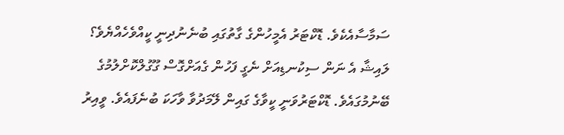ސަމާސާއެކެވެ. ޑޮކްޓަރު އެމީހުންގެ ގާތުގައި ބުނެނުދިނީ ކީއްވެހެއްޔެވެ؟ ލައިޝާ އެ ނަން ސިކުނޑިއަށް ނެގީ ފަހުން ގެއަށްގޮސް ގޫގުލްކޮށްލުމުގެ ބޭނުމުގައެވެ. ޑޮކްޓަރުވަނީ ކީވާގެ ގައިން ލޭމަދުވާ ވާހަކަ ބުނެފައެވެ. ވީއިރު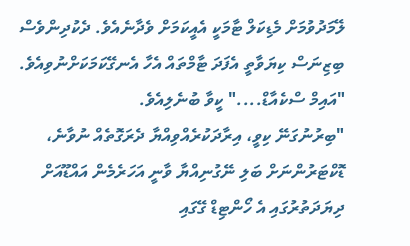ލޭމަދުވުމަށް މެޑިކަލް ޓާމަކީ އެއީކަމަށް ވެދާނެއެވެ. ދެކުދިންވެސް ބިޒިނަސް ކިޔަވާތީ އެފަދަ ޓާމްތައް އެހާ އެނގޭކަމަކަށްނުވިއެވެ.
"އައިމް ސްކެއާޑް...." ކީވާ ބުނެލިއެވެ.
"ބިރުނުގަނޭ ކިވީ، އިރާދަކުރެއްވިއްޔާ ދެރަގޮތެއް ނުވާނެ، ޑޮކްޓަރުންނަށް ބަލި ނޭގުނިއްޔާ ވާނީ އަހަރެމެން އައްޑޫއަށް ދިޔަދަތުރުގައި އެ ހޯންޓިޑް ގޭގައި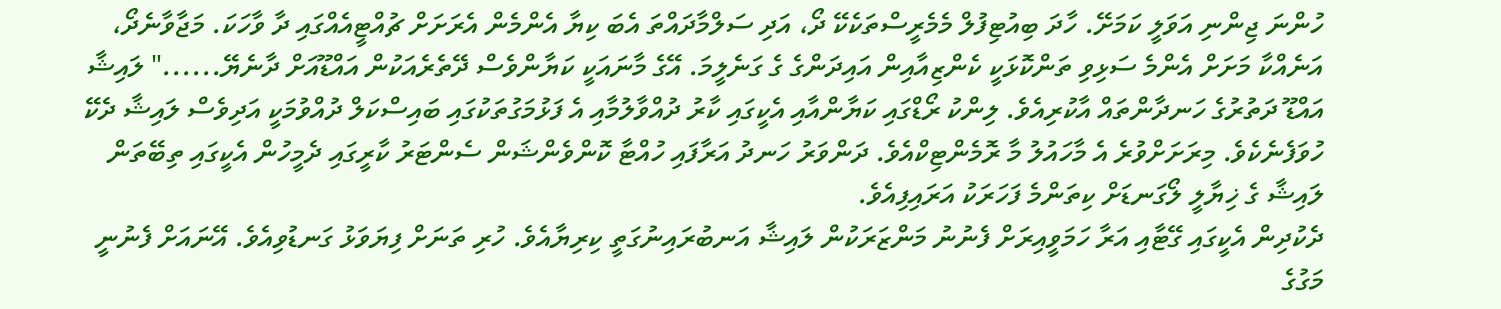ހުންނަ ޖިންނި އަވަލީ ކަމަށޭ. ހާދަ ބިއުޓިފުލް މެމެރީސްތަކެކޭ ދޯ، އަދި ސަލްމާދައްތަ އެބަ ކިޔާ އެންމެން އެރަށަށް ޗުއްޓީއެއްގައި ދާ ވާހަކަ. މަޖާވާނެދޯ، އަނެއްކާ މަށަށް އެންމެ ސަޅިވި ތަންކޮޅަކީ ކެންޒިއާއިން އައިދަންގެ ގެ ގަނެލީމަ. އޭގެ މާނައަކީ ކަޔާންވެސް ދޭތެރެއަކުން އައްޑޫއަށް ދާނެޔޭ......" ލައިޝާ އައްޑޫ ދަތުރުގެ ހަނދާންތައް އާކުރިއެވެ. ލިންކު ރޯޑްގައި ކަޔާންއާއި އެކީގައި ކާރު ދުއްވާލުމާއި އެ ފަޅުމަގުތަކުގައި ބައިސްކަލް ދުއްވުމަކީ އަދިވެސް ލައިޝާ ދެކޭ ހުވަފެނެކެވެ. މިރަށަށްވުރެ އެ މާހައުލު މާ ރޮމެންޓިކްއެވެ. ދަންވަރު ހަނދު އަރާފައި ހުއްޓާ ކޮންވެންޝަން ސެންޓަރު ކާރީގައި ދެމީހުން އެކީގައި ތިބޭތަން ލައިޝާ ގެ ޚިޔާލީ ލޯގަނޑަށް ކިތަންމެ ފަހަރަކު އަރައިފިއެވެ.
ދެކުދިން އެކީގައި ގޭޓާއި އަރާ ހަމަވީއިރަށް ފެނުނު މަންޒަރަކުން ލައިޝާ އަނބުރައިނުގަތީ ކިރިޔާއެވެ. ހުރި ތަނަށް ފިޔަވަޅު ގަނޑުވިއެވެ. އޭނައަށް ފެނުނީ މަގުގެ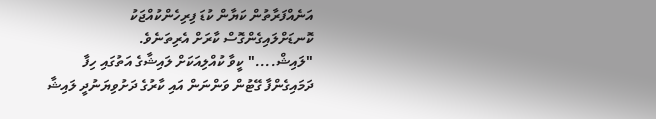އަނެއްފަރާތުން ކަޔާން ކުޑަ ފިރިހެންކުއްޖަކު ކޮނޑަށްލައިގެންގޮސް ކާރަށް އެރިތަނެވެ.
"ލައިޝް...." ކީވާ ކުއްލިއަކަށް ލައިޝާގެ އަތުގައި ހިފާ ދަމައިގެންފާ ގޭޓުން ވަންނަން އައި ކާރުގެ ދަށުވިޔަނުދީ ލައިޝާ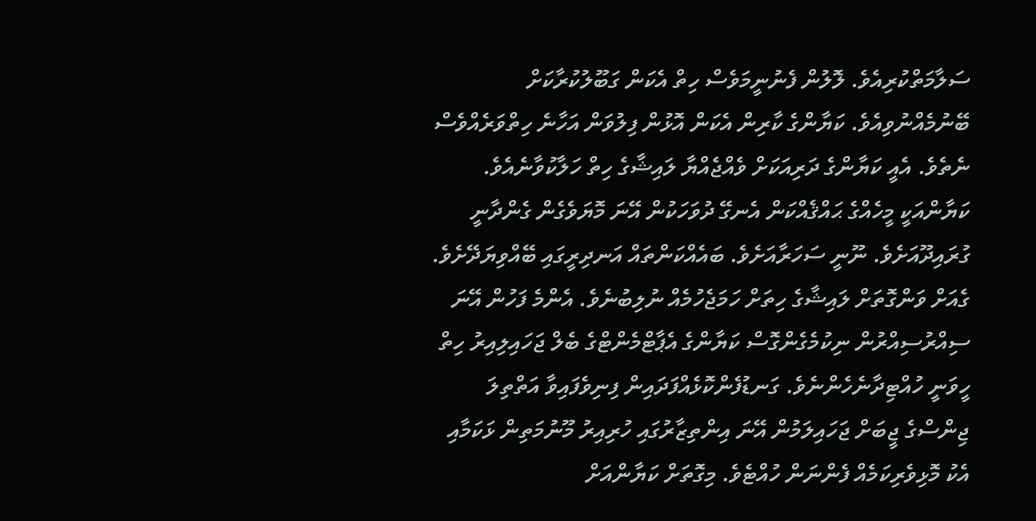ސަލާމަތްކުރިއެވެ. ލޮލުން ފެނުނީމަވެސް ހިތް އެކަން ގަބޫލުކުރާކަށް ބޭނުމެއްނުވިއެވެ. ކަޔާންގެ ކާރިން އެކަން އޮޅުން ފިލުވަން އަހާނެ ހިތްވަރެއްވެސް ނެތެވެ. އެއީ ކަޔާންގެ ދަރިއަކަށް ވެއްޖެއްޔާ ލައިޝާގެ ހިތް ހަލާކުވާނެއެވެ. ކަޔާންއަކީ މީހެއްގެ ޙައްޤެއްކަން އެނގޭ ދުވަހަކުން އޭނަ މޮޔަވެގެން ގެންދާނީ ގުރައިދޫއަށެވެ. ނޫނީ ސަހަރާއަށެވެ. ބައެއްކަންތައް އަނދިރީގައި ބޭއްވިޔަދޭށެވެ.
ގެއަށް ވަންގޮތަށް ލައިޝާގެ ހިތަށް ހަމަޖެހުމެއް ނުލިބުނެވެ. އެންމެ ފަހުން އޭނަ ސިއްރުސިއްރުން ނިކުމެގެންގޮސް ކަޔާންގެ އެޕާޓްމެންޓްގެ ބެލް ޖަހައިލިއިރު ހިތް ހީވަނީ ހުއްޓިދާނެހެންނެވެ. ގަނޑުފެންކޮޅެއްފަދައިން ފިނިވެފައިވާ އަތްތިލަ ޖިންސްގެ ޖީބަށް ޖަހައިލަމުން އޭނަ އިންތިޒާރުގައި ހުރިއިރު މޫނުމަތިން ޅަކަމާއި އެކު މޮޅިވެރިކަމެއް ފެންނަން ހުއްޓެވެ. މިގޮތަށް ކަޔާންއަށް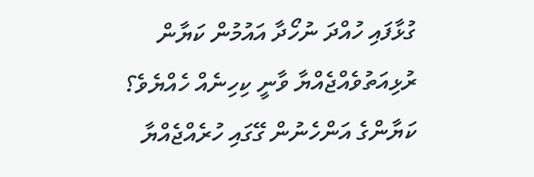ގުޅާފައި ހުއްދަ ނުހޯދާ އައުމުން ކަޔާން ރުޅިއަތުވެއްޖެއްޔާ ވާނީ ކިހިނެއް ހެއްޔެވެ؟ ކަޔާންގެ އަންހެނުން ގޭގައި ހުރެއްޖެއްޔާ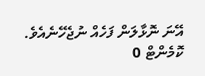އޭނަ ނޮޅާލަން ފަހެއް ނުޖެހޭނެއެވެ.
ކޮމެންޓް 0